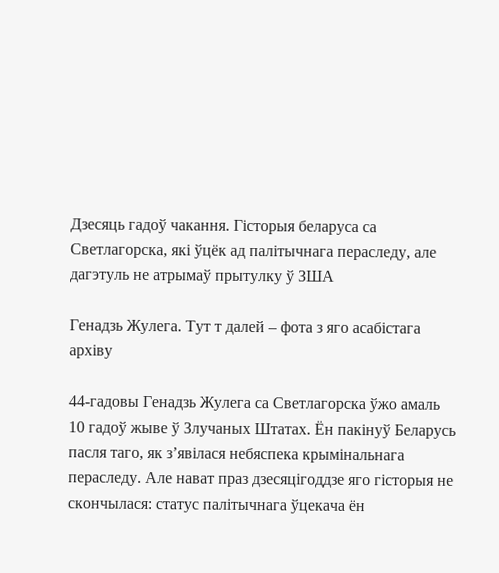Дзесяць гадоў чакання. Гісторыя беларуса са Светлагорска, які ўцёк ад палітычнага пераследу, але дагэтуль не атрымаў прытулку ў ЗША

Генадзь Жулега. Тут т далей – фота з яго асабістага архіву

44-гадовы Генадзь Жулега са Светлагорска ўжо амаль 10 гадоў жыве ў Злучаных Штатах. Ён пакінуў Беларусь пасля таго, як з’явілася небяспека крымінальнага пераследу. Але нават праз дзесяцігоддзе яго гісторыя не скончылася: статус палітычнага ўцекача ён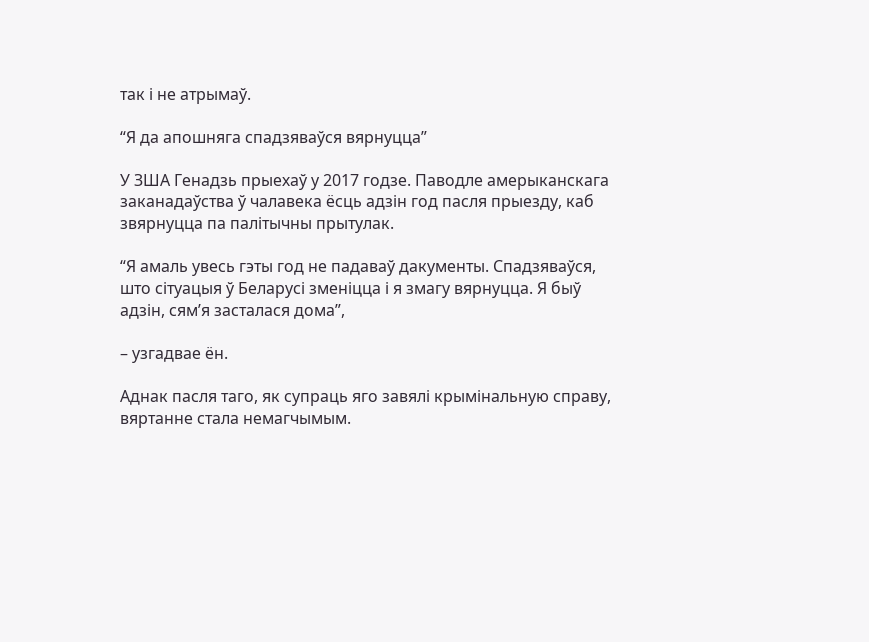так і не атрымаў.

“Я да апошняга спадзяваўся вярнуцца”

У ЗША Генадзь прыехаў у 2017 годзе. Паводле амерыканскага заканадаўства ў чалавека ёсць адзін год пасля прыезду, каб звярнуцца па палітычны прытулак.

“Я амаль увесь гэты год не падаваў дакументы. Спадзяваўся, што сітуацыя ў Беларусі зменіцца і я змагу вярнуцца. Я быў адзін, сям’я засталася дома”,

– узгадвае ён.

Аднак пасля таго, як супраць яго завялі крымінальную справу, вяртанне стала немагчымым.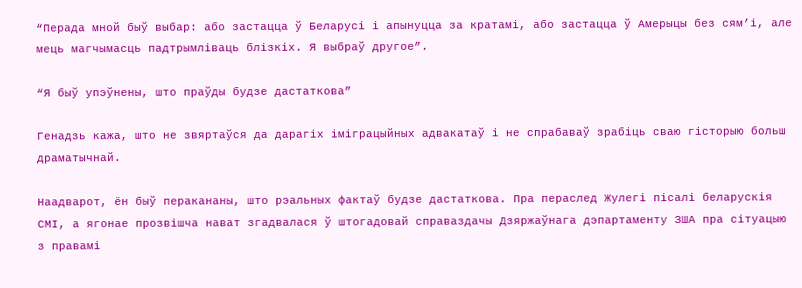“Перада мной быў выбар: або застацца ў Беларусі і апынуцца за кратамі, або застацца ў Амерыцы без сям’і, але мець магчымасць падтрымліваць блізкіх. Я выбраў другое”.

“Я быў упэўнены, што праўды будзе дастаткова”

Генадзь кажа, што не звяртаўся да дарагіх іміграцыйных адвакатаў і не спрабаваў зрабіць сваю гісторыю больш драматычнай.

Наадварот, ён быў перакананы, што рэальных фактаў будзе дастаткова. Пра пераслед Жулегі пісалі беларускія СМІ, а ягонае прозвішча нават згадвалася ў штогадовай справаздачы Дзяржаўнага дэпартаменту ЗША пра сітуацыю з правамі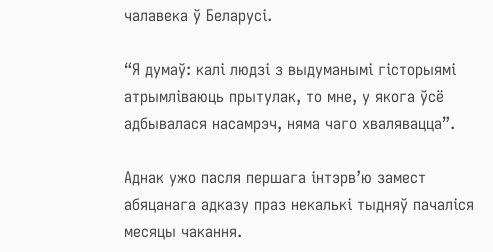чалавека ў Беларусі.

“Я думаў: калі людзі з выдуманымі гісторыямі атрымліваюць прытулак, то мне, у якога ўсё адбывалася насамрэч, няма чаго хвалявацца”.

Аднак ужо пасля першага інтэрв’ю замест абяцанага адказу праз некалькі тыдняў пачаліся месяцы чакання.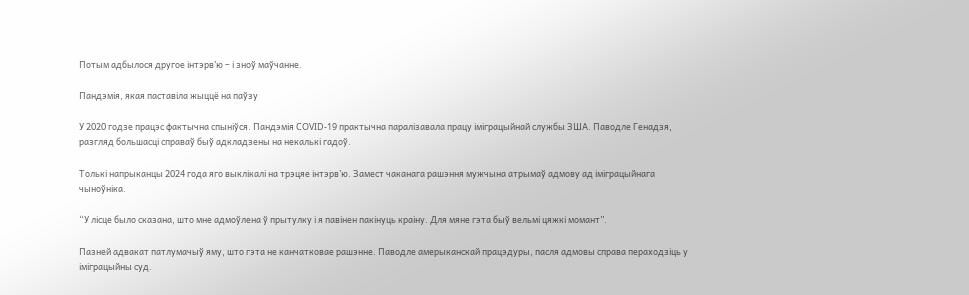Потым адбылося другое інтэрв’ю – і зноў маўчанне.

Пандэмія, якая паставіла жыццё на паўзу

У 2020 годзе працэс фактычна спыніўся. Пандэмія COVID-19 практычна паралізавала працу іміграцыйнай службы ЗША. Паводле Генадзя, разгляд большасці справаў быў адкладзены на некалькі гадоў.

Толькі напрыканцы 2024 года яго выклікалі на трэцяе інтэрв’ю. Замест чаканага рашэння мужчына атрымаў адмову ад іміграцыйнага чыноўніка.

“У лісце было сказана, што мне адмоўлена ў прытулку і я павінен пакінуць краіну. Для мяне гэта быў вельмі цяжкі момант”.

Пазней адвакат патлумачыў яму, што гэта не канчатковае рашэнне. Паводле амерыканскай працэдуры, пасля адмовы справа пераходзіць у іміграцыйны суд.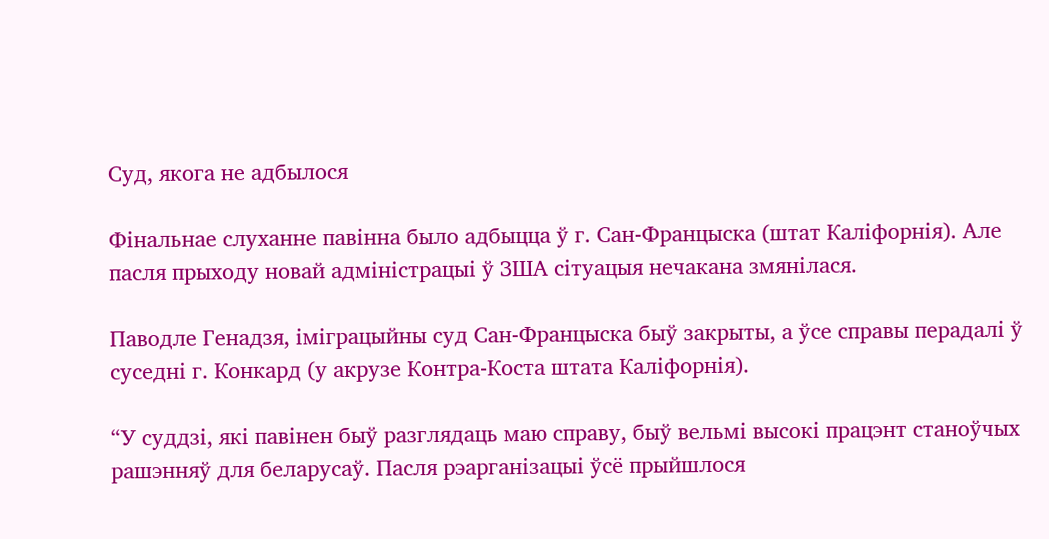Суд, якога не адбылося

Фінальнае слуханне павінна было адбыцца ў г. Сан-Францыска (штат Каліфорнія). Але пасля прыходу новай адміністрацыі ў ЗША сітуацыя нечакана змянілася.

Паводле Генадзя, іміграцыйны суд Сан-Францыска быў закрыты, а ўсе справы перадалі ў суседні г. Конкард (у акрузе Контра-Коста штата Каліфорнія).

“У суддзі, які павінен быў разглядаць маю справу, быў вельмі высокі працэнт станоўчых рашэнняў для беларусаў. Пасля рэарганізацыі ўсё прыйшлося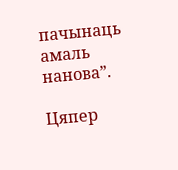пачынаць амаль нанова”.

Цяпер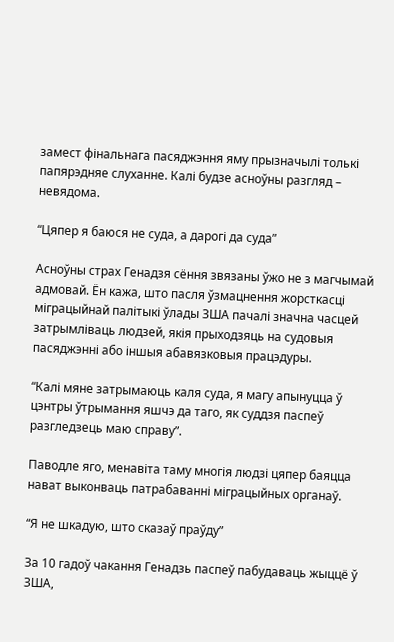замест фінальнага пасяджэння яму прызначылі толькі папярэдняе слуханне. Калі будзе асноўны разгляд – невядома.

“Цяпер я баюся не суда, а дарогі да суда”

Асноўны страх Генадзя сёння звязаны ўжо не з магчымай адмовай. Ён кажа, што пасля ўзмацнення жорсткасці міграцыйнай палітыкі ўлады ЗША пачалі значна часцей затрымліваць людзей, якія прыходзяць на судовыя пасяджэнні або іншыя абавязковыя працэдуры.

“Калі мяне затрымаюць каля суда, я магу апынуцца ў цэнтры ўтрымання яшчэ да таго, як суддзя паспеў разгледзець маю справу”.

Паводле яго, менавіта таму многія людзі цяпер баяцца нават выконваць патрабаванні міграцыйных органаў.

“Я не шкадую, што сказаў праўду”

За 10 гадоў чакання Генадзь паспеў пабудаваць жыццё ў ЗША,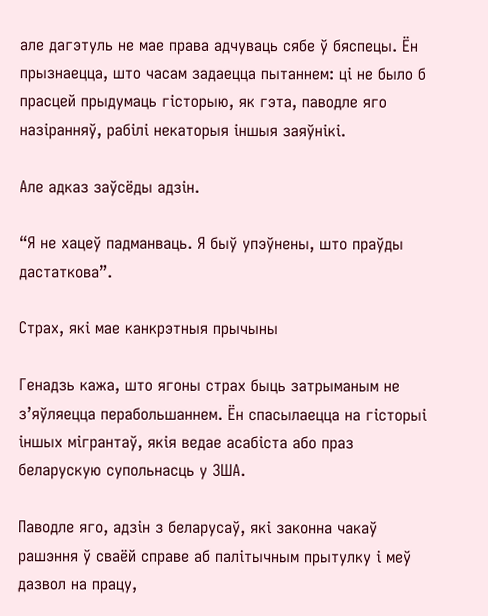але дагэтуль не мае права адчуваць сябе ў бяспецы. Ён прызнаецца, што часам задаецца пытаннем: ці не было б прасцей прыдумаць гісторыю, як гэта, паводле яго назіранняў, рабілі некаторыя іншыя заяўнікі.

Але адказ заўсёды адзін.

“Я не хацеў падманваць. Я быў упэўнены, што праўды дастаткова”.

Страх, які мае канкрэтныя прычыны

Генадзь кажа, што ягоны страх быць затрыманым не з’яўляецца перабольшаннем. Ён спасылаецца на гісторыі іншых мігрантаў, якія ведае асабіста або праз беларускую супольнасць у ЗША.

Паводле яго, адзін з беларусаў, які законна чакаў рашэння ў сваёй справе аб палітычным прытулку і меў дазвол на працу,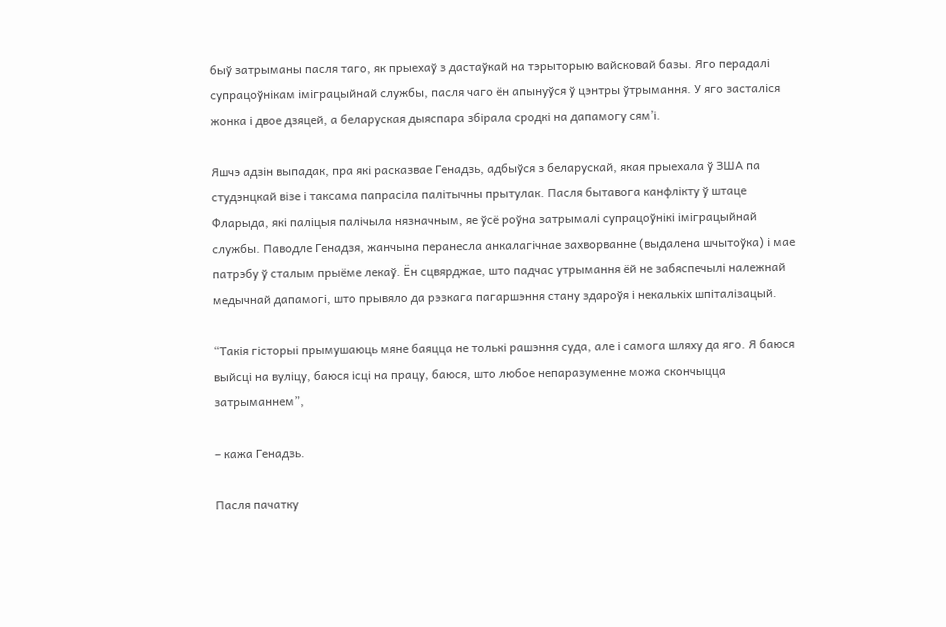быў затрыманы пасля таго, як прыехаў з дастаўкай на тэрыторыю вайсковай базы. Яго перадалі супрацоўнікам іміграцыйнай службы, пасля чаго ён апынуўся ў цэнтры ўтрымання. У яго засталіся жонка і двое дзяцей, а беларуская дыяспара збірала сродкі на дапамогу сям’і.

Яшчэ адзін выпадак, пра які расказвае Генадзь, адбыўся з беларускай, якая прыехала ў ЗША па студэнцкай візе і таксама папрасіла палітычны прытулак. Пасля бытавога канфлікту ў штаце Фларыда, які паліцыя палічыла нязначным, яе ўсё роўна затрымалі супрацоўнікі іміграцыйнай службы. Паводле Генадзя, жанчына перанесла анкалагічнае захворванне (выдалена шчытоўка) і мае патрэбу ў сталым прыёме лекаў. Ён сцвярджае, што падчас утрымання ёй не забяспечылі належнай медычнай дапамогі, што прывяло да рэзкага пагаршэння стану здароўя і некалькіх шпіталізацый.

“Такія гісторыі прымушаюць мяне баяцца не толькі рашэння суда, але і самога шляху да яго. Я баюся выйсці на вуліцу, баюся ісці на працу, баюся, што любое непаразуменне можа скончыцца затрыманнем”,

– кажа Генадзь.

Пасля пачатку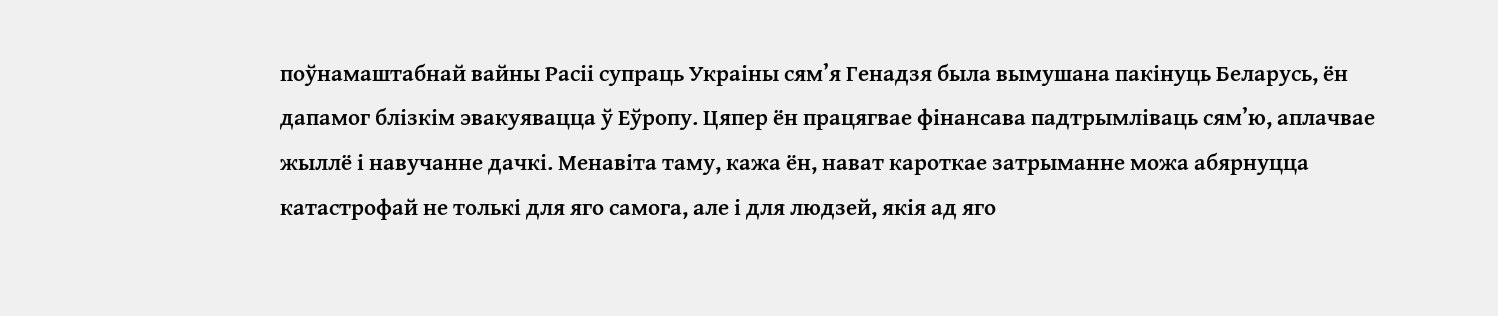поўнамаштабнай вайны Расіі супраць Украіны сям’я Генадзя была вымушана пакінуць Беларусь, ён дапамог блізкім эвакуявацца ў Еўропу. Цяпер ён працягвае фінансава падтрымліваць сям’ю, аплачвае жыллё і навучанне дачкі. Менавіта таму, кажа ён, нават кароткае затрыманне можа абярнуцца катастрофай не толькі для яго самога, але і для людзей, якія ад яго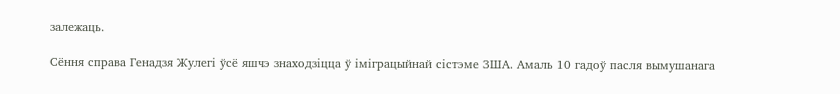залежаць.

Сёння справа Генадзя Жулегі ўсё яшчэ знаходзіцца ў іміграцыйнай сістэме ЗША. Амаль 10 гадоў пасля вымушанага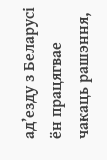ад’езду з Беларусі ён працягвае чакаць рашэння,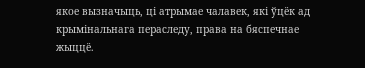якое вызначыць, ці атрымае чалавек, які ўцёк ад крымінальнага пераследу, права на бяспечнае жыццё.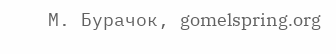М. Бурачок, gomelspring.org